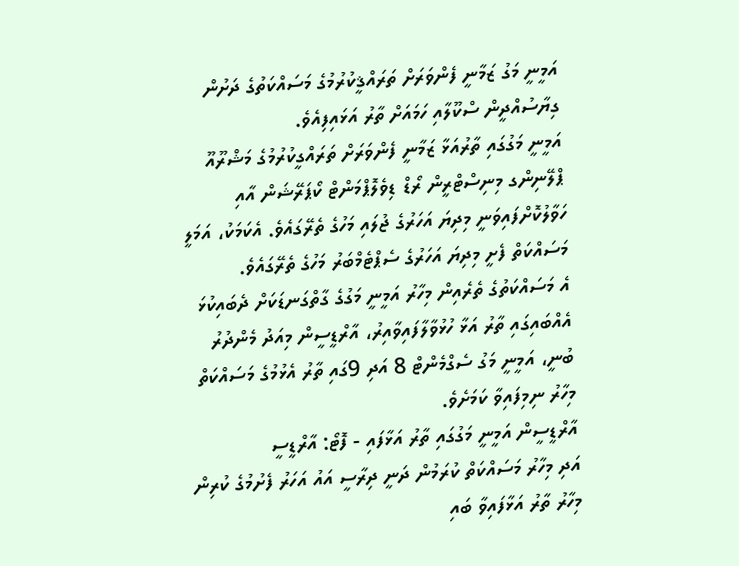އަމީނީ މަގު ޒަމާނީ ފެންވަރަށް ތަރައްޤީކުރުމުގެ މަސައްކަތުގެ ދަށުން ގިޔާސުއްދީން ސްކޫލާއި ހަމައަށް ތާރު އަޅައިފިއެވެ.
އަމީނީ މަގުގައި ތާރުއަޅާ ޒަމާނީ ފެންވަރަށް ތަރައްގީކުރުމުގެ މަޝްރޫއޫ ޕްލޭނިންގ މިނިސްޓްރީން ރޯޑް ޑިވެލޮޕްމަންޓް ކޯޕަރޭޝަން އާއި ހަވާލުކޮށްފައިވަނީ މިދިޔަ އަހަރުގެ ޖުލައި މަހުގެ ތެރޭގައެވެ. އެކަމަކު، އަމަލީ މަސައްކަތް ފެށީ މިދިޔަ އަހަރުގެ ސެޕްޓެމްބަރު މަހުގެ ތެރޭގައެވެ.
އެ މަސައްކަތުގެ ތެރެއިން މިހާރު އަމީނީ މަގުގެ ގާތްގަނޑަކަށް ދެބައިކުޅަ އެއްބައިގައި ތާރު އަޅާ ހުޅުވާލާފައިވާއިރު، އާރްޑީސީން މިއަދު މެންދުރު ބުނީ، އަމީނީ މަގު ސެގްމެންޓް 8 އަދި 9ގައި ތާރު އެޅުމުގެ މަސައްކަތް މިހާރު ނިމިފައިވާ ކަމަށެވެ.
އާރްޑީސީން އަމީނީ މަގުގައި ތާރު އަޅާފައި - ފޮޓޯ: އާރްޑީސީ
އަދި މިހާރު މަސައްކަތް ކުރަމުން ދަނީ ދިރާސީ އައު އަހަރު ފެށުމުގެ ކުރިން މިހާރު ތާރު އަޅާފައިވާ ބައި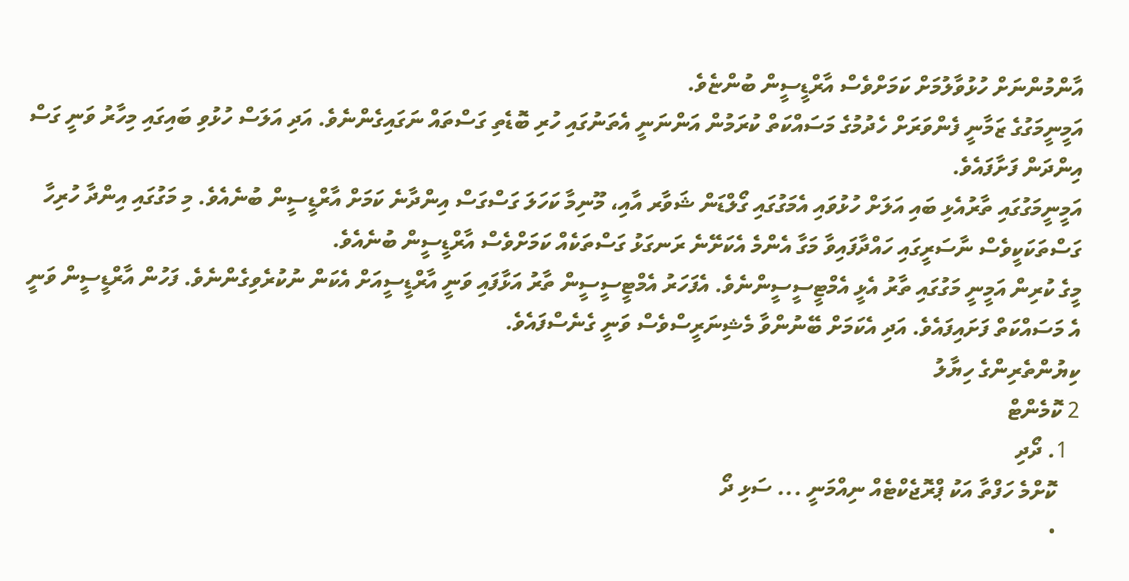އާންމުންނަށް ހުޅުވާލުމަށް ކަމަށްވެސް އާރްޑީސީން ބުންޏެވެ.
އަމީނީމަގުގެ ޒަމާނީ ފެންވަރަށް ހެދުމުގެ މަސައްކަތް ކުރަމުން އަންނަނީ އެތަނުގައި ހުރި ބޮޑެތި ގަސްތައް ނަގައިގެންނެވެ. އަދި އަލަސް ހުޅުވި ބައިގައި މިހާރު ވަނީ ގަސް އިންދަން ފަށާފައެވެ.
އަމީނީމަގުގައި ތާރުއެޅި ބައި އަލަށް ހުޅުވައި އެމަގުގައި ގޯލްޑަން ޝަވާރ އާއި، މޫނިމާ ކަހަލަ ގަސްގަސް އިންދާނެ ކަމަށް އާރްޑީސީން ބުނެއެވެ. މި މަގުގައި އިންދާ ހުރިހާ ގަސްތަކަކީވެސް ނާސަރީގައި ހައްދާފައިވާ މަގާ އެންމެ އެކަށޭނެ ރަނގަޅު ގަސްތަކެއް ކަމަށްވެސް އާރްޑީސީން ބުނެއެވެ.
މީގެ ކުރިން އަމީނީ މަގުގައި ތާރު އެޅީ އެމްޓީސީސީންނެވެ. އެފަހަރު އެމްޓީސީސީން ތާރު އަޅާފައި ވަނީ އާރްޑީސީއަށް އެކަން ނުކުރެވިގެންނެވެ. ފަހުން އާރްޑީސީން ވަނީ އެ މަސައްކަތް ފަށައިފައެވެ. އަދި އެކަމަށް ބޭނުންވާ މެޝިނަރީސްވެސް ވަނީ ގެނެސްފައެވެ.
ކިޔުންތެރިންގެ ހިޔާލު
2 ކޮމެންޓް
  1. ދޯދި
    ކޮށްމެ ހަފްތާ އަކު ޕްރޮޖެކްޓެއް ނިއްމަނީ ... ސަޅި ދޯ
    •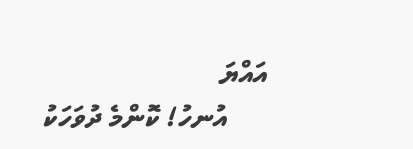އައްޔަ
      އުނހު! ކޮންމެ ދުވަހަކު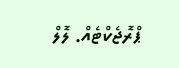ޕްރޮޖެކްޓެއް. ލޮލް